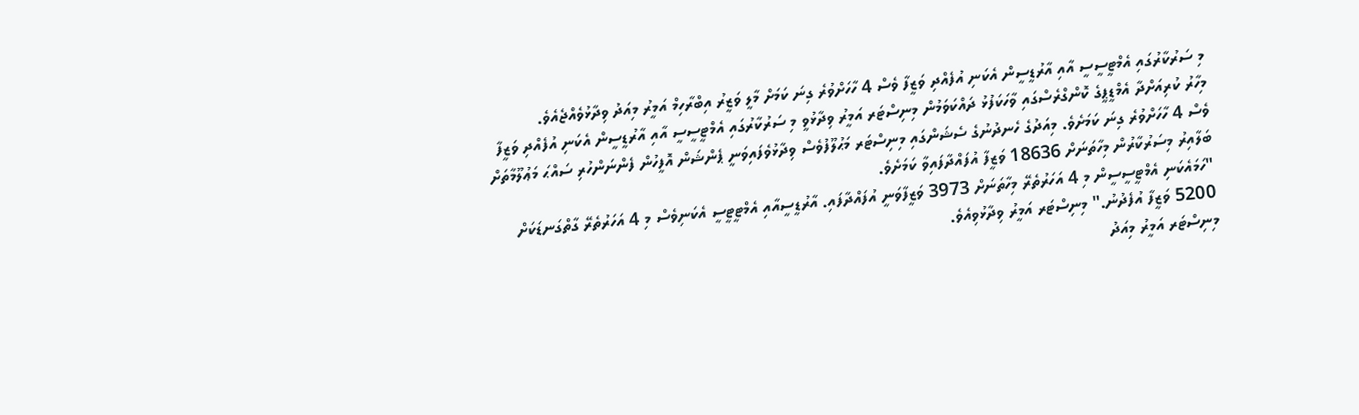މި ސަރުކާރުގައި އެމްޓީސީސީ އާއި އާރުޑީސީން އެކަނި އުފެއްދި ވަޒީފާ ވެސް 4 ހާހަށްވުރެ ގިނަ ކަމަށް މާލީ ވަޒީރު އިބްރާހިމް އަމީރު މިއަދު ވިދާޅުވެއްޖެއެވެ.
މިހާރު ކުރިއަށްދާ އެމްޑީޕީގެ ކޮންގްރެސްގައި ވާހަކަފުޅު ދައްކަވަމުން މިނިސްޓަރ އަމީރު ވިދާޅުވީ މި ސަރުކާރުގައި އެމްޓީސީސީ އާއި އާރުޑީސީން އެކަނި އުފެއްދި ވަޒީފާ ވެސް 4 ހާހަށްވުރެ ގިނަ ކަމަށެވެ. މިއަދުގެ ހެނދުނުގެ ސެޝަންގައި މިނިސްޓަރ މަޙުލޫފުވެސް ވިދާޅުވެފައިވަނީ ޕެންޝަން އޮފީހުން ފެންނަންހުރި ސައްޙަ މަޢުލޫމާތަށް ބަލާއިރު މިސަރުކާރުން މިހާތަނަށް 18636 ވަޒީފާ އުފައްދާފައިވާ ކަމަށެވެ.
"ހަމައެކަނި އެމްޓީސީސީން މި 4 އަހަރުތެރޭ މިހާތަނަށް 3973 ވަޒީފާވަނީ އުފައްދާފައި. އާރުޑީސީއާއި އެމްޓީޓީސީ އެކަނިވެސް މި 4 އަހަރުތެރޭ ގާތްގަނޑަކަށް 5200 ވަޒީފާ އުފެދުނު." މިނިސްޓަރ އަމީރު ވިދާޅުވިއެވެ.
މިނިސްޓަރ އަމީރު މިއަދު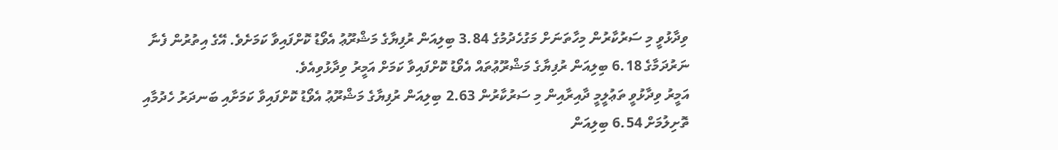ވިދާޅުވީ މި ސަރުކާރުން މިހާތަނަށް މަގުހެދުމުގެ 3.84 ބިލިއަން ރުފިޔާގެ މަޝްރޫޢު އެވޯޑު ކޮށްފައިވާ ކަމަށެވެ. އޭގެ އިތުރުން ފެނާ ނަރުދަމާގެ 6.18 ބިލިއަން ރުފިޔާގެ މަޝްރޫޢުތައް އެވޯޑު ކޮށްފައިވާ ކަމަށް އަމީރު ވިދާޅުވިއެވެ.
އަމީރު ވިދާޅުވީ ތަޢުލީމީ ދާއިރާއިން މި ސަރުކާރުން 2.63 ބިލިއަން ރުފިޔާގެ މަޝްރޫޢު އެވޯޑު ކޮށްފައިވާ ކަމަށާއި ބަނދަރު ހެދުމާއި ތޮށިލުމަށް 6.54 ބިލިއަން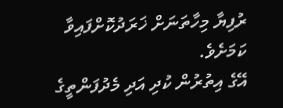ރުފިޔާ މިހާތަނަށް ޚަރަދުކޮށްފައިވާ ކަމަށެވެ.
އޭގެ އިތުރުން ކުދި އަދި މެދުފަންތީގެ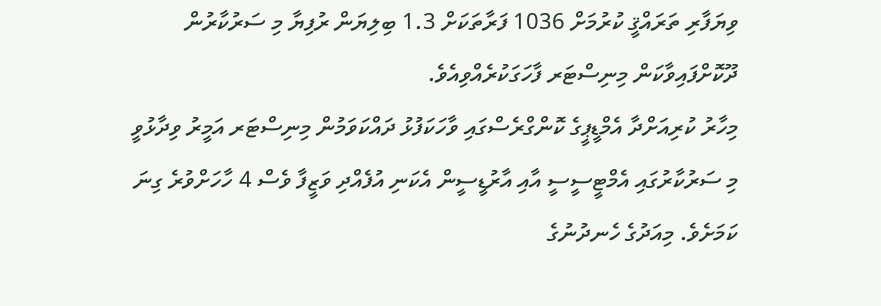ވިޔަފާރި ތަރައްޤީ ކުރުމަށް 1036 ފަރާތަކަށް 1.3 ބިލިޔަން ރުފިޔާ މި ސަރުކާރުން ދޫކޮށްފައިވާކަން މިނިސްޓަރ ފާހަގަކުރެއްވިއެވެ.
މިހާރު ކުރިއަށްދާ އެމްޑީޕީގެ ކޮންގްރެސްގައި ވާހަކަފުޅު ދައްކަވަމުން މިނިސްޓަރ އަމީރު ވިދާޅުވީ މި ސަރުކާރުގައި އެމްޓީސީސީ އާއި އާރުޑީސީން އެކަނި އުފެއްދި ވަޒީފާ ވެސް 4 ހާހަށްވުރެ ގިނަ ކަމަށެވެ. މިއަދުގެ ހެނދުނުގެ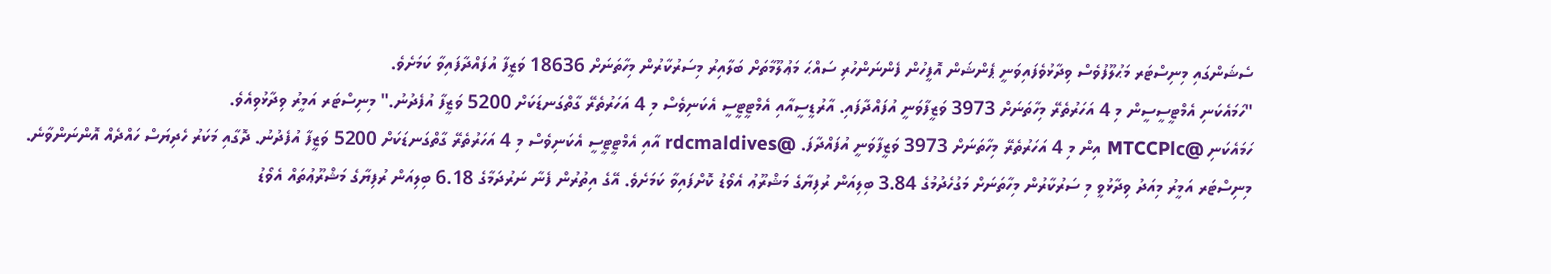ސެޝަންގައި މިނިސްޓަރ މަޙުލޫފުވެސް ވިދާޅުވެފައިވަނީ ޕެންޝަން އޮފީހުން ފެންނަންހުރި ސައްޙަ މަޢުލޫމާތަށް ބަލާއިރު މިސަރުކާރުން މިހާތަނަށް 18636 ވަޒީފާ އުފައްދާފައިވާ ކަމަށެވެ.
"ހަމައެކަނި އެމްޓީސީސީން މި 4 އަހަރުތެރޭ މިހާތަނަށް 3973 ވަޒީފާވަނީ އުފައްދާފައި. އާރުޑީސީއާއި އެމްޓީޓީސީ އެކަނިވެސް މި 4 އަހަރުތެރޭ ގާތްގަނޑަކަށް 5200 ވަޒީފާ އުފެދުނު." މިނިސްޓަރ އަމީރު ވިދާޅުވިއެވެ.
ހަމައެކަނި @MTCCPlc އިން މި 4 އަހަރުތެރޭ މިހާތަނަށް 3973 ވަޒީފާވަނީ އުފައްދާފަ. @rdcmaldives އާއި އެމްޓީޓީސީ އެކަނިވެސް މި 4 އަހަރުތެރޭ ގާތްގަނޑަކަށް 5200 ވަޒީފާ އުފެދުނު. ދޮގާއި މަކަރު ހެދިޔަސް ހައްދެއް އޮންނަންވާނެ.
މިނިސްޓަރ އަމީރު މިއަދު ވިދާޅުވީ މި ސަރުކާރުން މިހާތަނަށް މަގުހެދުމުގެ 3.84 ބިލިއަން ރުފިޔާގެ މަޝްރޫޢު އެވޯޑު ކޮށްފައިވާ ކަމަށެވެ. އޭގެ އިތުރުން ފެނާ ނަރުދަމާގެ 6.18 ބިލިއަން ރުފިޔާގެ މަޝްރޫޢުތައް އެވޯޑު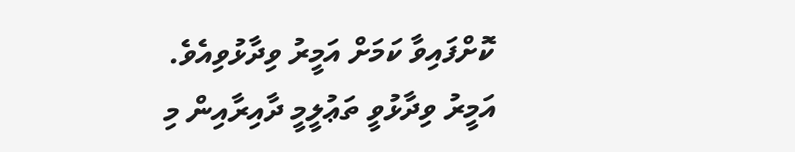ކޮށްފައިވާ ކަމަށް އަމީރު ވިދާޅުވިއެވެ.
އަމީރު ވިދާޅުވީ ތަޢުލީމީ ދާއިރާއިން މި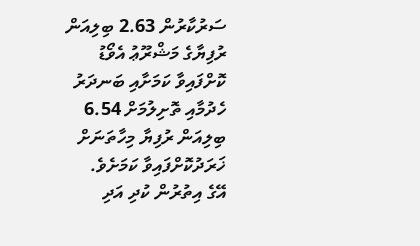ސަރުކާރުން 2.63 ބިލިއަން ރުފިޔާގެ މަޝްރޫޢު އެވޯޑު ކޮށްފައިވާ ކަމަށާއި ބަނދަރު ހެދުމާއި ތޮށިލުމަށް 6.54 ބިލިއަން ރުފިޔާ މިހާތަނަށް ޚަރަދުކޮށްފައިވާ ކަމަށެވެ.
އޭގެ އިތުރުން ކުދި އަދި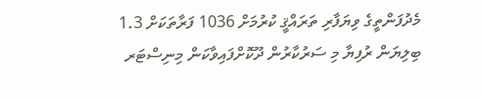މެދުފަންތީގެ ވިޔަފާރި ތަރައްޤީ ކުރުމަށް 1036 ފަރާތަކަށް 1.3 ބިލިޔަން ރުފިޔާ މި ސަރުކާރުން ދޫކޮށްފައިވާކަން މިނިސްޓަރ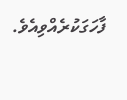ފާހަގަކުރެއްވިއެވެ.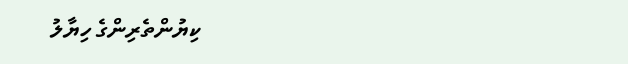ކިޔުންތެރިންގެ ހިޔާލު